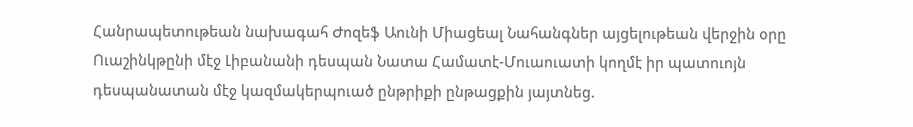Հանրապետութեան նախագահ Ժոզեֆ Աունի Միացեալ Նահանգներ այցելութեան վերջին օրը Ուաշինկթընի մէջ Լիբանանի դեսպան Նատա Համատէ-Մուաուատի կողմէ իր պատուոյն դեսպանատան մէջ կազմակերպուած ընթրիքի ընթացքին յայտնեց.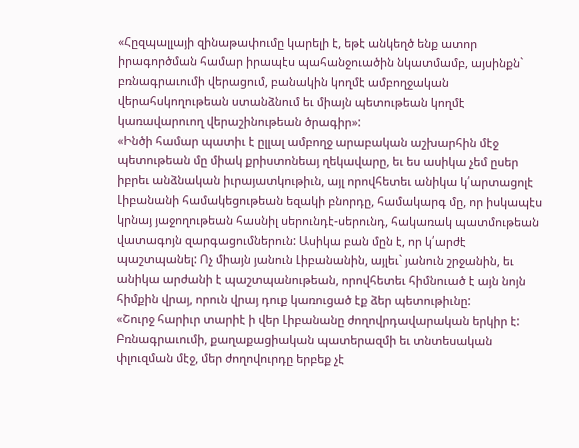«Հըզպալլայի զինաթափումը կարելի է, եթէ անկեղծ ենք ատոր իրագործման համար իրապէս պահանջուածին նկատմամբ, այսինքն` բռնագրաւումի վերացում, բանակին կողմէ ամբողջական վերահսկողութեան ստանձնում եւ միայն պետութեան կողմէ կառավարուող վերաշինութեան ծրագիր»:
«Ինծի համար պատիւ է ըլլալ ամբողջ արաբական աշխարհին մէջ պետութեան մը միակ քրիստոնեայ ղեկավարը, եւ ես ասիկա չեմ ըսեր իբրեւ անձնական իւրայատկութիւն, այլ որովհետեւ անիկա կ՛արտացոլէ Լիբանանի համակեցութեան եզակի բնորդը, համակարգ մը, որ իսկապէս կրնայ յաջողութեան հասնիլ սերունդէ-սերունդ, հակառակ պատմութեան վատագոյն զարգացումներուն: Ասիկա բան մըն է, որ կ՛արժէ պաշտպանել: Ոչ միայն յանուն Լիբանանին, այլեւ` յանուն շրջանին, եւ անիկա արժանի է պաշտպանութեան, որովհետեւ հիմնուած է այն նոյն հիմքին վրայ, որուն վրայ դուք կառուցած էք ձեր պետութիւնը:
«Շուրջ հարիւր տարիէ ի վեր Լիբանանը ժողովրդավարական երկիր է: Բռնագրաւումի, քաղաքացիական պատերազմի եւ տնտեսական փլուզման մէջ, մեր ժողովուրդը երբեք չէ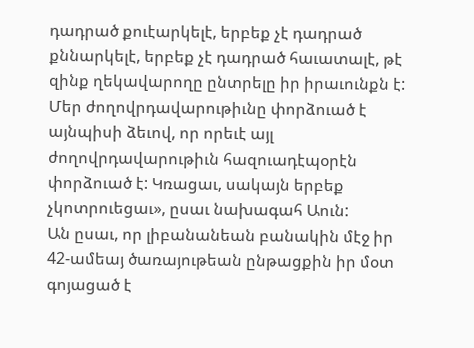դադրած քուէարկելէ, երբեք չէ դադրած քննարկելէ, երբեք չէ դադրած հաւատալէ, թէ զինք ղեկավարողը ընտրելը իր իրաւունքն է: Մեր ժողովրդավարութիւնը փորձուած է այնպիսի ձեւով, որ որեւէ այլ ժողովրդավարութիւն հազուադէպօրէն փորձուած է: Կռացաւ, սակայն երբեք չկոտրուեցաւ», ըսաւ նախագահ Աուն:
Ան ըսաւ, որ լիբանանեան բանակին մէջ իր 42-ամեայ ծառայութեան ընթացքին իր մօտ գոյացած է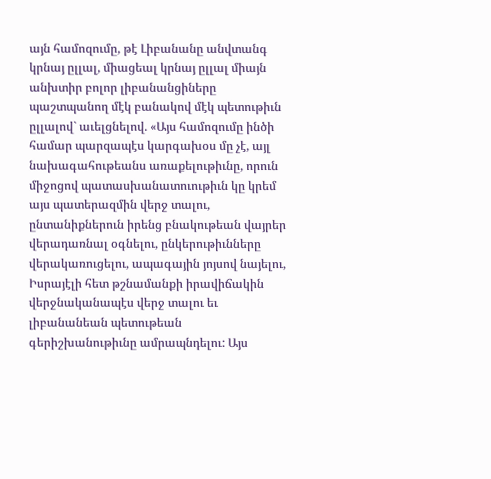այն համոզումը, թէ Լիբանանը անվտանգ կրնայ ըլլալ, միացեալ կրնայ ըլլալ միայն անխտիր բոլոր լիբանանցիները պաշտպանող մէկ բանակով մէկ պետութիւն ըլլալով` աւելցնելով. «Այս համոզումը ինծի համար պարզապէս կարգախօս մը չէ, այլ նախագահութեանս առաքելութիւնը, որուն միջոցով պատասխանատուութիւն կը կրեմ այս պատերազմին վերջ տալու, ընտանիքներուն իրենց բնակութեան վայրեր վերադառնալ օգնելու, ընկերութիւնները վերակառուցելու, ապագային յոյսով նայելու, Իսրայէլի հետ թշնամանքի իրավիճակին վերջնականապէս վերջ տալու եւ լիբանանեան պետութեան գերիշխանութիւնը ամրապնդելու: Այս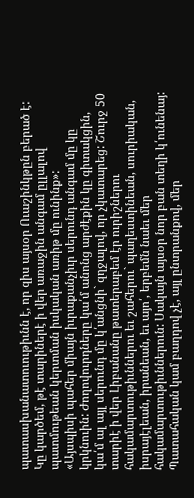պատասխանատուութիւնն է, որ զիս այսօր Ուաշինկթըն բերած է: Կը կարծեմ, թէ տարիներէ ի վեր առաջին անգամ ըլլալով պատմութեան կերտման իսկական առիթ մը ունինք»:
«Այսպիսի պահեր միայն իւրաքանչիւր սերունդ անգամ մը կը կրկնուին: Ժողովուրդները կա՛մ անոնց արժէքին կը գիտակցին, կա՛մ ալ այլ սերունդ մը կ՛անցնի` զղջալով, որ չկատարեց: Շուրջ 50 տարիէ ի վեր Լիբանանը թատերաբեմ էր ուրիշներու հակամարտութիւններու եւ շահերու` պաղեստինեան, սուրիական, իսրայէլեան, իրանեան, եւ այո՛, երբեմն նաեւ մեր հակամարտութիւններուն: Սակայն այսօր նոր բան տեղի կ՛ունենայ: Պատահական կամ բաղդով չէ, այլ ընտրանքով, մեր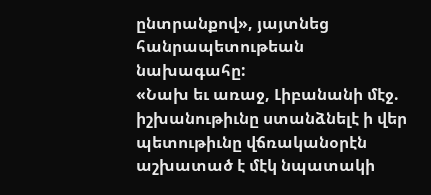ընտրանքով», յայտնեց հանրապետութեան նախագահը:
«Նախ եւ առաջ, Լիբանանի մէջ. իշխանութիւնը ստանձնելէ ի վեր պետութիւնը վճռականօրէն աշխատած է մէկ նպատակի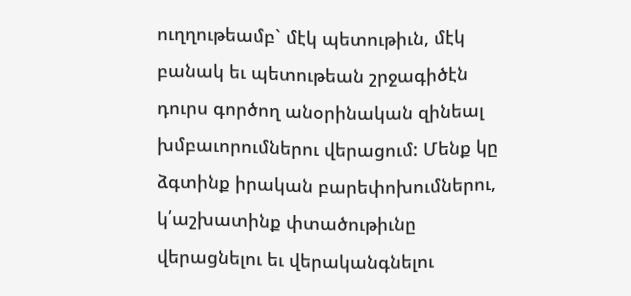ուղղութեամբ` մէկ պետութիւն, մէկ բանակ եւ պետութեան շրջագիծէն դուրս գործող անօրինական զինեալ խմբաւորումներու վերացում: Մենք կը ձգտինք իրական բարեփոխումներու, կ՛աշխատինք փտածութիւնը վերացնելու եւ վերականգնելու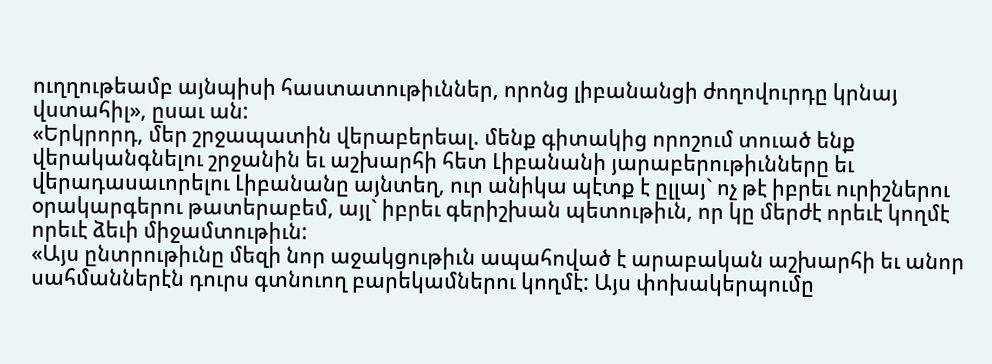ուղղութեամբ այնպիսի հաստատութիւններ, որոնց լիբանանցի ժողովուրդը կրնայ վստահիլ», ըսաւ ան:
«Երկրորդ, մեր շրջապատին վերաբերեալ. մենք գիտակից որոշում տուած ենք վերականգնելու շրջանին եւ աշխարհի հետ Լիբանանի յարաբերութիւնները եւ վերադասաւորելու Լիբանանը այնտեղ, ուր անիկա պէտք է ըլլայ` ոչ թէ իբրեւ ուրիշներու օրակարգերու թատերաբեմ, այլ` իբրեւ գերիշխան պետութիւն, որ կը մերժէ որեւէ կողմէ որեւէ ձեւի միջամտութիւն:
«Այս ընտրութիւնը մեզի նոր աջակցութիւն ապահոված է արաբական աշխարհի եւ անոր սահմաններէն դուրս գտնուող բարեկամներու կողմէ: Այս փոխակերպումը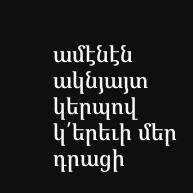ամէնէն ակնյայտ կերպով կ՛երեւի մեր դրացի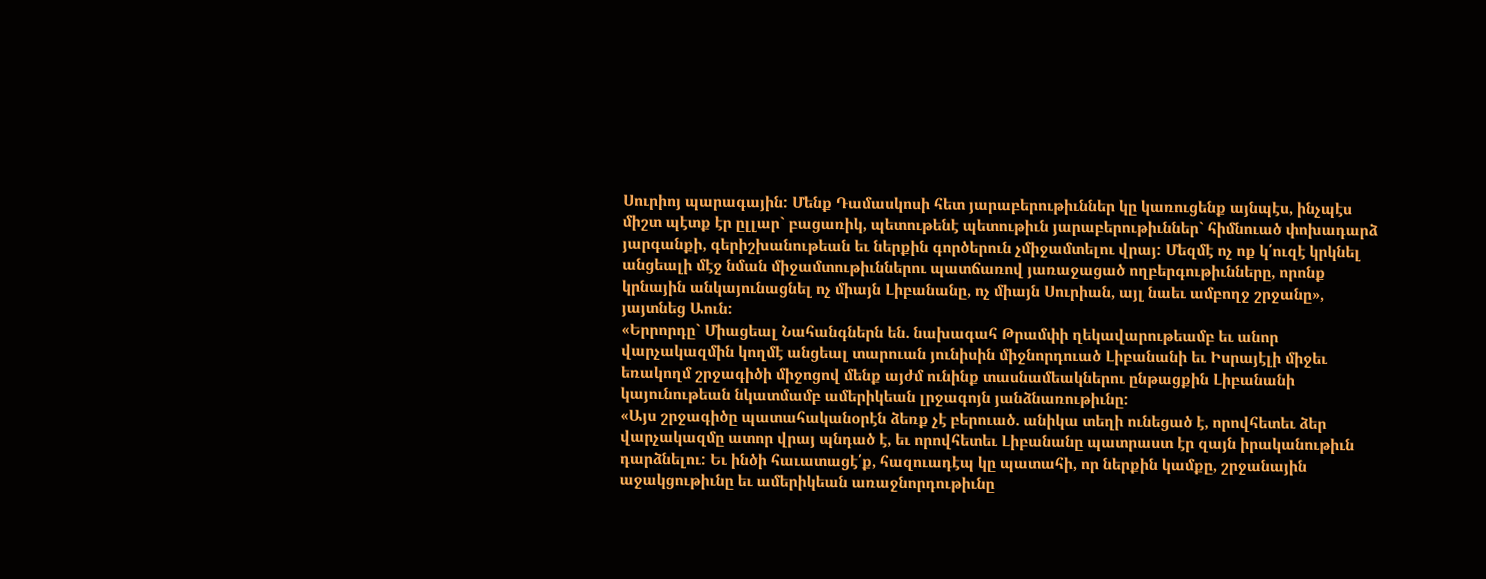Սուրիոյ պարագային: Մենք Դամասկոսի հետ յարաբերութիւններ կը կառուցենք այնպէս, ինչպէս միշտ պէտք էր ըլլար` բացառիկ, պետութենէ պետութիւն յարաբերութիւններ` հիմնուած փոխադարձ յարգանքի, գերիշխանութեան եւ ներքին գործերուն չմիջամտելու վրայ: Մեզմէ ոչ ոք կ՛ուզէ կրկնել անցեալի մէջ նման միջամտութիւններու պատճառով յառաջացած ողբերգութիւնները, որոնք կրնային անկայունացնել ոչ միայն Լիբանանը, ոչ միայն Սուրիան, այլ նաեւ ամբողջ շրջանը», յայտնեց Աուն:
«Երրորդը` Միացեալ Նահանգներն են. նախագահ Թրամփի ղեկավարութեամբ եւ անոր վարչակազմին կողմէ անցեալ տարուան յունիսին միջնորդուած Լիբանանի եւ Իսրայէլի միջեւ եռակողմ շրջագիծի միջոցով մենք այժմ ունինք տասնամեակներու ընթացքին Լիբանանի կայունութեան նկատմամբ ամերիկեան լրջագոյն յանձնառութիւնը:
«Այս շրջագիծը պատահականօրէն ձեռք չէ բերուած. անիկա տեղի ունեցած է, որովհետեւ ձեր վարչակազմը ատոր վրայ պնդած է, եւ որովհետեւ Լիբանանը պատրաստ էր զայն իրականութիւն դարձնելու: Եւ ինծի հաւատացէ՛ք, հազուադէպ կը պատահի, որ ներքին կամքը, շրջանային աջակցութիւնը եւ ամերիկեան առաջնորդութիւնը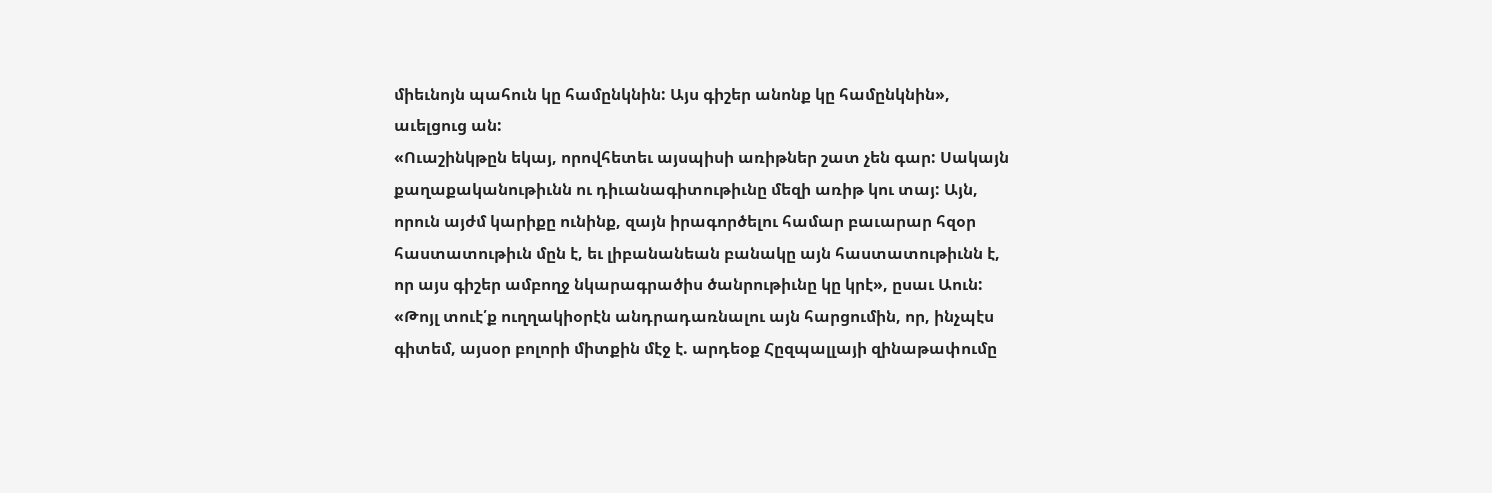միեւնոյն պահուն կը համընկնին: Այս գիշեր անոնք կը համընկնին», աւելցուց ան:
«Ուաշինկթըն եկայ, որովհետեւ այսպիսի առիթներ շատ չեն գար: Սակայն քաղաքականութիւնն ու դիւանագիտութիւնը մեզի առիթ կու տայ: Այն, որուն այժմ կարիքը ունինք, զայն իրագործելու համար բաւարար հզօր հաստատութիւն մըն է, եւ լիբանանեան բանակը այն հաստատութիւնն է, որ այս գիշեր ամբողջ նկարագրածիս ծանրութիւնը կը կրէ», ըսաւ Աուն:
«Թոյլ տուէ՛ք ուղղակիօրէն անդրադառնալու այն հարցումին, որ, ինչպէս գիտեմ, այսօր բոլորի միտքին մէջ է. արդեօք Հըզպալլայի զինաթափումը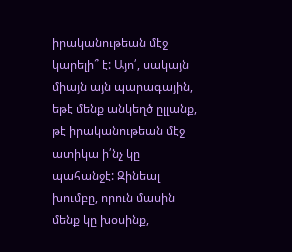իրականութեան մէջ կարելի՞ է: Այո՛, սակայն միայն այն պարագային, եթէ մենք անկեղծ ըլլանք, թէ իրականութեան մէջ ատիկա ի՛նչ կը պահանջէ: Զինեալ խումբը, որուն մասին մենք կը խօսինք,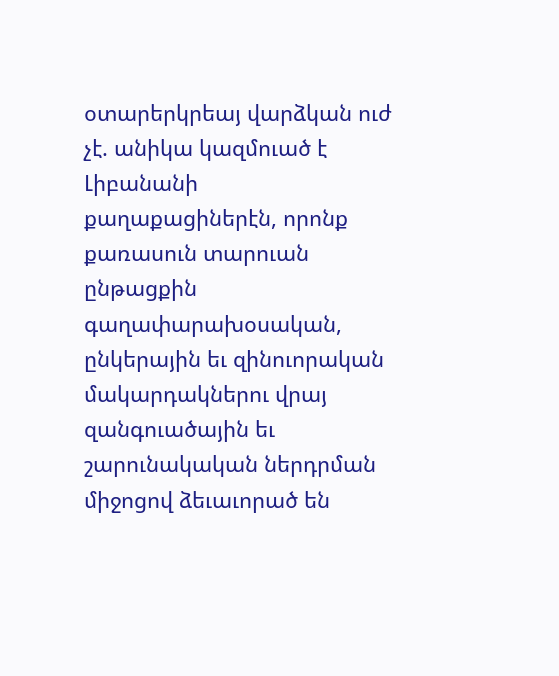օտարերկրեայ վարձկան ուժ չէ. անիկա կազմուած է Լիբանանի քաղաքացիներէն, որոնք քառասուն տարուան ընթացքին գաղափարախօսական, ընկերային եւ զինուորական մակարդակներու վրայ զանգուածային եւ շարունակական ներդրման միջոցով ձեւաւորած են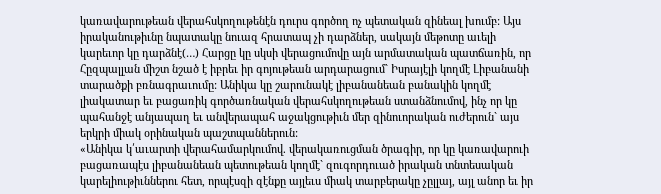կառավարութեան վերահսկողութենէն դուրս գործող ոչ պետական զինեալ խումբ: Այս իրականութիւնը նպատակը նուազ հրատապ չի դարձներ, սակայն մեթոտը աւելի կարեւոր կը դարձնէ(…) Հարցը կը սկսի վերացումովը այն արմատական պատճառին, որ Հըզպալլան միշտ նշած է իբրեւ իր գոյութեան արդարացում` Իսրայէլի կողմէ Լիբանանի տարածքի բռնագրաւումը: Անիկա կը շարունակէ լիբանանեան բանակին կողմէ լիակատար եւ բացառիկ գործառնական վերահսկողութեան ստանձնումով, ինչ որ կը պահանջէ անյապաղ եւ անվերապահ աջակցութիւն մեր զինուորական ուժերուն` այս երկրի միակ օրինական պաշտպաններուն:
«Անիկա կ՛աւարտի վերահամարկումով. վերակառուցման ծրագիր, որ կը կառավարուի բացառապէս լիբանանեան պետութեան կողմէ` զուգորդուած իրական տնտեսական կարելիութիւններու հետ, որպէսզի զէնքը այլեւս միակ տարբերակը չըլլայ, այլ անոր եւ իր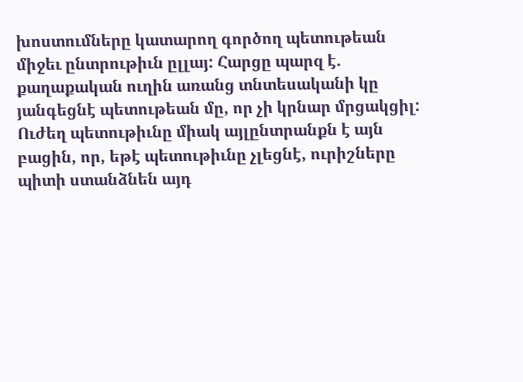խոստումները կատարող գործող պետութեան միջեւ ընտրութիւն ըլլայ: Հարցը պարզ է. քաղաքական ուղին առանց տնտեսականի կը յանգեցնէ պետութեան մը, որ չի կրնար մրցակցիլ: Ուժեղ պետութիւնը միակ այլընտրանքն է այն բացին, որ, եթէ պետութիւնը չլեցնէ, ուրիշները պիտի ստանձնեն այդ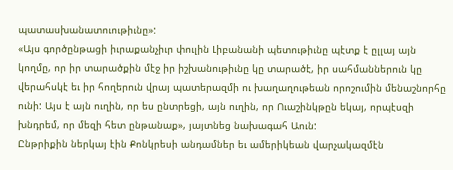պատասխանատուութիւնը»:
«Այս գործընթացի իւրաքանչիւր փուլին Լիբանանի պետութիւնը պէտք է ըլլայ այն կողմը, որ իր տարածքին մէջ իր իշխանութիւնը կը տարածէ, իր սահմաններուն կը վերահսկէ եւ իր հողերուն վրայ պատերազմի ու խաղաղութեան որոշումին մենաշնորհը ունի: Այս է այն ուղին, որ ես ընտրեցի, այն ուղին, որ Ուաշինկթըն եկայ, որպէսզի խնդրեմ, որ մեզի հետ ընթանաք», յայտնեց նախագահ Աուն:
Ընթրիքին ներկայ էին Քոնկրեսի անդամներ եւ ամերիկեան վարչակազմէն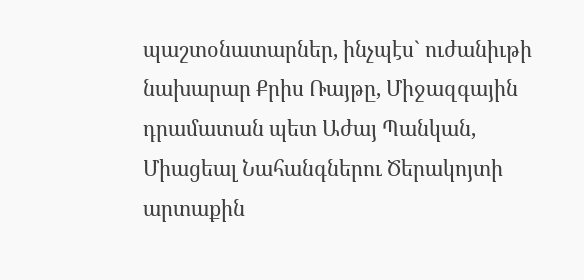պաշտօնատարներ, ինչպէս` ուժանիւթի նախարար Քրիս Ռայթը, Միջազգային դրամատան պետ Աժայ Պանկան, Միացեալ Նահանգներու Ծերակոյտի արտաքին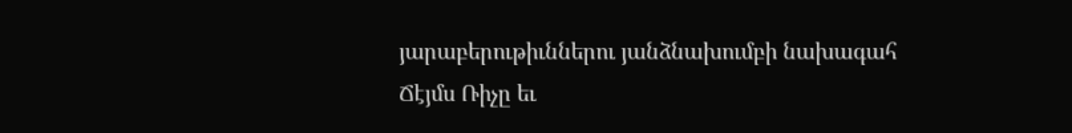յարաբերութիւններու յանձնախումբի նախագահ Ճէյմս Ռիչը եւ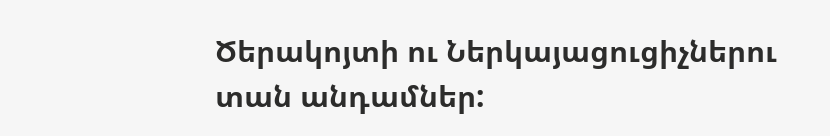Ծերակոյտի ու Ներկայացուցիչներու տան անդամներ: